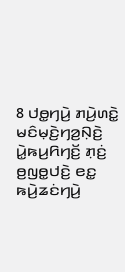8 ꤓꤥ꤭ꤚꤣꤧ꤬ ꤊꤣꤧ꤬ꤛꤢꤧ꤭ ꤗꤢꤨꤗ꤫ꤢꤧ꤬ꤚꤤ꤬ꤡ꤫ꤢꤧ꤬ ꤣꤧ꤭ꤒꤣ꤬ꤖꤚꤢꤩ꤬ ꤊ꤫ꤢꤦ꤬ ꤥ꤬ꤜꤥ꤭ꤓꤢꤧ꤬ ꤕꤢ꤭ ꤒꤣꤧ꤬ꤘꤢꤦꤚꤣꤧ꤬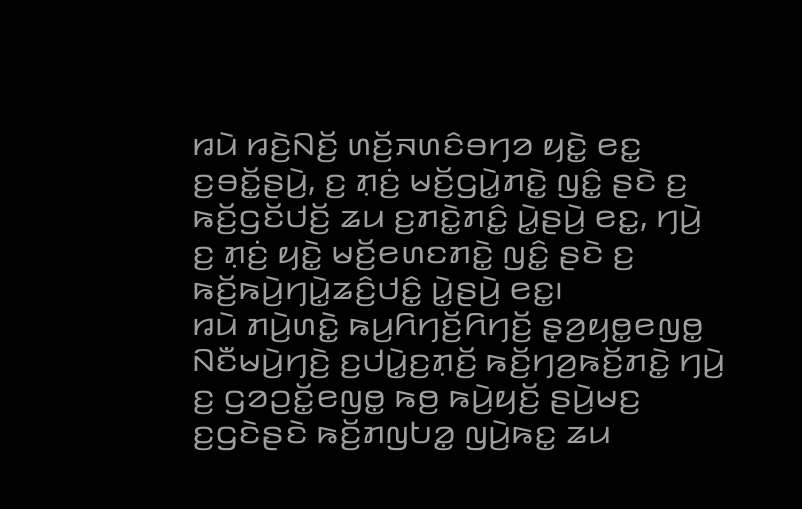ꤙꤣꤧ ꤙꤢꤧ꤬ꤡꤢꤩ꤬ ꤛꤢꤩ꤬ꤏꤛꤢꤨꤋꤚꤤ ꤟꤢꤧ꤭ ꤕꤢ꤭ ꤢ꤬ꤋꤢꤩ꤭ꤔꤣꤧ꤬, ꤢ꤬ ꤊ꤫ꤢꤦ꤬ ꤗꤢꤩ꤬ꤞꤣꤧ꤭ꤊꤢꤧ꤭ ꤜꤢꤨ꤭ ꤔꤢꤧ ꤢ꤬ ꤒꤢꤩ꤬ꤞꤢꤩꤓꤢꤩ꤬ ꤘꤣ ꤢ꤬ꤊꤢꤧ꤭ꤊꤢꤨ꤭ ꤣꤧ꤭ꤔꤣꤧ꤬ ꤕꤢ꤭, ꤚꤣꤧ꤬ ꤢ꤬ ꤊ꤫ꤢꤦ꤬ ꤟꤢꤧ꤭ ꤗꤢꤩ꤬ꤕꤛꤢꤊꤢꤧ꤭ ꤜꤢꤨ꤭ ꤔꤢꤧ ꤢ꤬ ꤒꤢꤩ꤬ꤒꤣꤧ꤬ꤚꤣꤧ꤭ꤘꤢꤨ꤬ꤓꤢꤨ꤭ ꤣꤧ꤭ꤔꤣꤧ꤬ ꤕꤢ꤭꤯
ꤙꤣꤧ ꤊꤣꤧ꤬ꤛꤢꤧ꤭ ꤒꤣ꤬ꤖꤚꤢꤩ꤬ꤖꤚꤢꤩ꤬ ꤔ꤫ꤤ꤬ꤟꤥ꤭ꤕꤜꤥ꤭ ꤡꤢꤪꤗꤣꤧ꤬ꤚꤢꤧ꤬ ꤢ꤬ꤓꤣꤧ꤭ꤢ꤬ꤊ꤫ꤢꤩ꤬ ꤒꤢꤩ꤬ꤚꤤ꤬ꤒꤢꤩ꤬ꤊꤢꤧ꤭ ꤚꤣꤧ꤬ ꤢ꤬ ꤞꤤꤑꤢꤩ꤭ꤕꤜꤥ꤭ ꤒꤥ꤬ ꤒꤣꤧ꤬ꤟꤢꤩ꤬ ꤔꤣꤧ꤬ꤗꤢ꤬ ꤢ꤬ꤞꤢꤧꤔꤢꤧ ꤒꤢꤩ꤬ꤊꤜꤝꤤ꤭ ꤜꤣꤧ꤬ꤒꤢ꤭ ꤘꤣ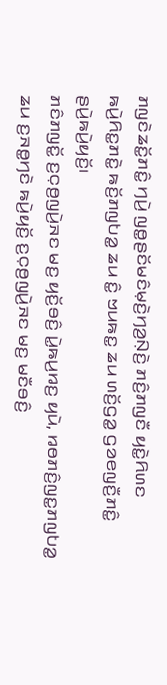ꤊꤜꤢꤧꤘꤢꤩ꤭ꤊꤢꤨ꤭ ꤚꤣꤧ꤬ ꤜꤥ꤭ꤔꤢꤩꤗꤢꤨꤗ꤫ꤢꤧ꤬ꤚꤤ꤬ꤡ꤫ꤢꤧ꤬ ꤊꤢꤨ꤬ꤊꤜꤢꤪ ꤟꤢꤧ꤭ꤖꤛꤢ ꤒꤣꤧ꤬ꤖꤢ꤭ꤊꤢꤧ꤭ ꤒꤢꤩ꤬ꤊꤜꤝꤤ꤭ ꤘꤣ ꤢꤨ꤭ ꤠꤣꤒꤢ꤭ ꤘꤣ ꤛꤢꤩ꤬ꤞꤤ꤭ ꤞꤤꤕꤜꤢꤪ꤬ꤊꤢꤨ꤭ ꤔꤣꤧ꤬ꤒꤣꤧ꤬ꤟꤢꤩ꤬꤯
ꤊꤢꤨꤊꤜꤢꤩ꤭ ꤢ꤬ꤍ꤫ꤥ꤬ꤜꤣꤧ꤬ꤏꤢ ꤗꤢ꤬ ꤟꤢꤩ꤬ꤋꤢꤨ꤬ ꤣꤧ꤭ꤒꤣ꤬ꤙꤢ꤬ ꤟꤣꤧ, ꤙꤥꤊꤢꤨ꤬ꤜꤢ꤭ꤊꤜꤝꤤ꤭ ꤘꤣ ꤢ꤬ꤏꤥ꤭ꤚꤢꤧ ꤒꤣꤧ꤬ꤟꤢꤩ꤬ ꤢ꤬ꤍ꤫ꤥ꤬ꤜꤣꤧ꤬ꤏꤢ ꤗꤢ꤬ ꤗꤢꤪꤋꤢꤨ꤬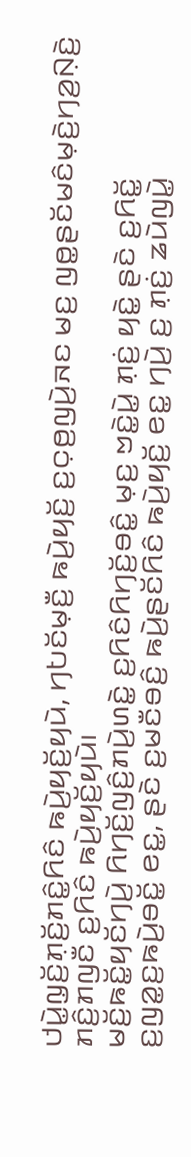ꤓꤣꤧ꤭ꤜ꤫ꤢꤩ꤬ꤊ꤫ꤢꤩ꤬ꤊꤢꤨ꤭ꤖꤢꤨ ꤒꤣꤧ꤬ꤟꤢꤩ꤬ꤟꤣꤧ, ꤚꤝꤢꤩꤗ꤫ꤢꤪ꤬ ꤒꤣꤧ꤬ꤟꤢꤩ꤬ ꤢ꤬ꤍ꤫ꤥ꤬ꤜꤣꤧ꤬ꤏꤢ ꤗꤢ꤬ ꤜꤥ꤭ꤔꤢꤩꤗꤢꤨꤗ꤫ꤢꤧ꤬ꤚꤤ꤬ꤡ꤫ꤢꤧ꤬ ꤊꤢꤨ꤬ꤊꤜꤢꤪ ꤢ꤬ꤖꤢꤨ ꤒꤣꤧ꤬ꤟꤢꤩ꤬ꤟꤣꤧ꤯
ꤗꤢꤩ꤬ꤒꤢꤩ꤭ꤟꤢꤩꤚꤣꤧ꤬ ꤖꤚꤢꤩ꤬ꤜꤢꤨ꤬ꤊꤣꤧ꤬ꤛꤢꤧ꤭ ꤢ꤬ꤖꤢꤨꤖꤚꤢꤩ꤬ꤋꤢꤨ꤭ ꤗ꤫ꤢ꤬ ꤠꤢꤧ꤭ꤣꤧ꤭ ꤊ꤫ꤢꤦ꤬ ꤟꤢꤧ꤭ ꤔꤢꤧ ꤢ꤬ꤖꤢꤩ꤭ ꤢ꤬ꤜꤤ꤭ꤢ꤬ꤒꤣꤧ꤬ꤋꤢꤩ꤭ ꤕꤢ꤭, ꤔꤢꤧ ꤢ꤬ꤗꤢꤪꤋꤢꤨ꤬ ꤒꤣꤧ꤬ꤔꤢꤩꤖꤢꤨ ꤒꤣꤧ꤬ꤟꤢꤩ꤬ ꤕꤢ꤭ ꤚꤣꤧ꤬ ꤢ꤬ ꤊ꤫ꤢꤦ꤬ ꤘꤣꤧꤜꤣꤧ꤭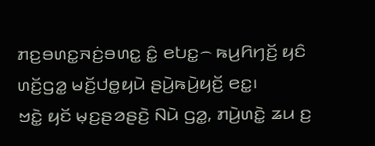ꤊꤢ꤬ꤋꤛꤢ꤭ꤏꤢꤦ꤬ꤋꤛꤢ꤭ ꤢꤨ꤭ ꤕꤝꤢ꤭꤮ ꤒꤣ꤬ꤖꤚꤢꤩ꤬ ꤟꤢꤨ ꤛꤢꤩ꤬ꤞꤤ꤭ ꤗꤢꤩ꤬ꤓꤥ꤭ꤟꤣꤧ ꤔꤣꤧ꤬ꤒꤣꤧ꤬ꤟꤢꤩ꤬ ꤕꤢ꤭꤯
ꤠꤢꤧ꤭ ꤟꤢꤩ ꤗ꤫ꤢ꤬ꤔꤤꤔꤢꤧ꤬ ꤡꤣꤧ ꤞꤤ꤭, ꤊꤣꤧ꤬ꤛꤢꤧ꤭ ꤘꤣ ꤢ꤬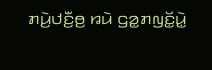ꤊꤣꤧ꤬ꤓꤢꤪ꤬ꤥ꤬ ꤙꤣꤧ ꤞꤤ꤭ꤊꤜꤢꤩ꤭ꤣꤧ꤭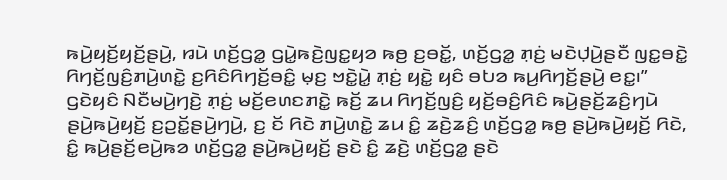ꤒꤣꤧ꤬ꤟꤢꤩ꤬ꤟꤢꤩ꤬ꤔꤣꤧ꤬, ꤙꤣꤧ ꤛꤢꤩ꤬ꤞꤤ꤭ ꤞꤣꤧ꤭ꤒꤢꤧ꤬ꤜꤢ꤭ꤟꤤ ꤒꤥ꤬ ꤢ꤬ꤋꤢꤩ꤭, ꤛꤢꤩ꤬ꤞꤤ꤭ ꤊ꤫ꤢꤦ꤬ ꤗꤢꤧꤓ꤫ꤣꤧ꤬ꤔꤢꤪ ꤜꤢ꤭ꤋꤢꤧ꤭ ꤖꤚꤢꤩ꤬ꤜꤢꤨ꤬ꤊꤣꤧ꤬ꤛꤢꤧ꤭ ꤢ꤬ꤖꤢꤨꤖꤚꤢꤩ꤬ꤋꤢꤨ꤭ ꤗ꤫ꤢ꤬ ꤠꤢꤧ꤭ꤣꤧ꤭ ꤊ꤫ꤢꤦ꤬ ꤟꤢꤧ꤭ ꤟꤢꤨ ꤋꤝꤤ ꤒꤣ꤬ꤖꤚꤢꤩ꤬ꤔꤣꤧ꤬ ꤕꤢ꤭꤯”
ꤞꤢꤧꤟꤢꤨ ꤡꤢꤪꤗꤣꤧ꤬ꤚꤢꤧ꤬ ꤊ꤫ꤢꤦ꤬ ꤗꤢꤩ꤬ꤕꤛꤢꤊꤢꤧ꤭ ꤒꤢꤩ꤬ ꤘꤣ ꤖꤚꤢꤩ꤬ꤜꤢꤨ꤬ ꤟꤢꤩ꤬ꤋꤢꤨ꤬ꤖꤢꤨ ꤒꤣꤧ꤬ꤔꤢꤩ꤬ꤘꤢꤨ꤬ꤚꤣꤧ ꤔꤣꤧ꤬ꤒꤣꤧ꤬ꤟꤢꤩ꤬ ꤢ꤬ꤑꤢꤩ꤭ꤔꤣꤧ꤬ꤚꤣꤧ꤬, ꤢ꤬ ꤢꤩ ꤖꤢꤧ ꤊꤣꤧ꤬ꤛꤢꤧ꤭ ꤘꤣ ꤢꤨ꤭ ꤘꤢꤧ꤬ꤘꤢꤨ꤬ ꤛꤢꤩ꤬ꤞꤤ꤭ ꤒꤥ꤬ ꤔꤣꤧ꤬ꤒꤣꤧ꤬ꤟꤢꤩ꤬ ꤖꤢꤧ, ꤢꤨ꤭ ꤒꤣꤧ꤬ꤔꤢꤩ꤬ꤕꤣꤧ꤬ꤒꤤ ꤛꤢꤩ꤬ꤞꤤ꤭ ꤔꤣꤧ꤬ꤒꤣꤧ꤬ꤟꤢꤩ꤬ ꤔꤢꤧ ꤢꤨ꤭ ꤘꤢꤧ꤬ ꤛꤢꤩ꤬ꤞꤤ꤭ ꤔꤢꤧ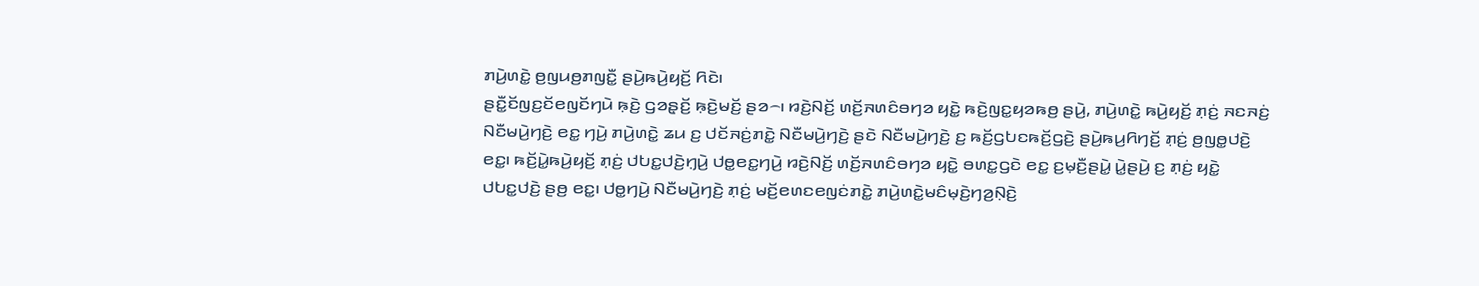ꤊꤣꤧ꤬ꤛꤢꤧ꤭ ꤥ꤬ꤜꤣꤥ꤬ꤊꤜꤢꤪ꤭ ꤔꤣꤧ꤬ꤒꤣꤧ꤬ꤟꤢꤩ꤬ ꤖꤢꤧ꤯
ꤔꤢꤪ꤭ꤢꤩꤜꤢ꤬ꤢꤩꤕꤜꤢꤩꤚꤣꤧ ꤒ꤫ꤢꤧ꤬ ꤞꤤꤔ꤫ꤢꤩ꤬ ꤒ꤫ꤢꤧ꤬ꤗꤢꤩ꤬ ꤔꤤ꤮꤯ ꤙꤢꤧ꤬ꤡꤢꤩ꤬ ꤛꤢꤩ꤬ꤏꤛꤢꤨꤋꤚꤤ ꤟꤢꤧ꤭ ꤒꤢꤧ꤬ꤜꤢ꤭ꤟꤤꤒꤥ꤬ ꤔꤣꤧ꤬, ꤊꤣꤧ꤬ꤛꤢꤧ꤭ ꤒꤣꤧ꤬ꤟꤢꤩ꤬ ꤊ꤫ꤢꤦ꤬ ꤏꤢꤏꤢꤦ꤬ ꤡꤢꤪꤗꤣꤧ꤬ꤚꤢꤧ꤬ ꤕꤢ꤭ ꤚꤣꤧ꤬ ꤊꤣꤧ꤬ꤛꤢꤧ꤭ ꤘꤣ ꤢ꤬ ꤓꤢꤩꤏꤢꤦ꤬ꤊꤢꤧ꤭ ꤡꤢꤪꤗꤣꤧ꤬ꤚꤢꤧ꤬ ꤔꤢꤧ ꤡꤢꤪꤗꤣꤧ꤬ꤚꤢꤧ꤬ ꤢ꤬ ꤒꤢꤩ꤬ꤞꤝꤢꤒꤢꤩ꤬ꤞꤢꤧ꤬ ꤔꤣꤧ꤬ꤒꤣ꤬ꤖꤚꤢꤩ꤬ ꤊ꤫ꤢꤦ꤬ ꤥ꤬ꤜꤥ꤭ꤓꤢꤧ꤬ ꤕꤢ꤭꤯ ꤒꤢꤩ꤬ꤣꤧ꤭ꤒꤣꤧ꤬ꤟꤢꤩ꤬ ꤊ꤫ꤢꤦ꤬ ꤓꤝꤢ꤭ꤓꤢꤧ꤬ꤚ꤫ꤣꤧ꤬ ꤓꤥ꤭ꤕꤢ꤭ꤚꤣꤧ꤬ ꤙꤢꤧ꤬ꤡꤢꤩ꤬ ꤛꤢꤩ꤬ꤏꤛꤢꤨꤋꤚꤤ ꤟꤢꤧ꤭ ꤋꤛꤢ꤭ꤞꤢꤧ ꤕꤢ꤭ ꤢ꤬ꤗ꤫ꤢꤪ꤬ꤔꤣꤧ꤭ ꤣꤧ꤭ꤔꤣꤧ꤬ ꤢ꤬ ꤊ꤫ꤢꤦ꤬ ꤟꤢꤧ꤭ ꤓꤝꤢ꤭ꤓꤢꤧ꤬ ꤔꤥ꤬ ꤕꤢ꤭꤯ ꤓꤥ꤭ꤚꤣꤧ꤬ ꤡꤢꤪꤗꤣꤧ꤬ꤚꤢꤧ꤬ ꤊ꤫ꤢꤦ꤬ ꤗꤢꤩ꤬ꤕꤛꤢꤕꤜꤢꤦꤊꤢꤧ꤭ ꤊꤣꤧ꤬ꤛꤢꤧ꤭ꤗꤢꤨꤗ꤫ꤢꤧ꤬ꤚꤤ꤬ꤡ꤫ꤢꤧ꤬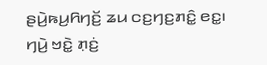ꤔꤣꤧ꤬ꤒꤣ꤬ꤖꤚꤢꤩ꤬ ꤘꤣ ꤍꤢ꤬ꤚꤢ꤬ꤊꤢꤨ꤭ ꤕꤢ꤭꤯
ꤚꤣꤧ꤬ ꤠꤢꤧ꤭ ꤊ꤫ꤢꤦ꤬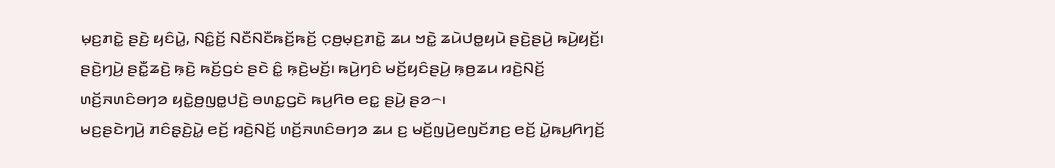ꤗ꤫ꤢ꤬ꤊꤢꤧ꤭ ꤔꤢꤧ꤬ ꤟꤢꤨꤣꤧ꤭, ꤡꤢꤨ꤭ꤢꤩ꤬ ꤡꤢꤪꤡꤢꤪꤒꤢꤩ꤬ꤒꤢꤩ꤬ ꤍ꤫ꤥ꤬ꤗ꤫ꤢ꤬ꤊꤢꤧ꤭ ꤘꤣ ꤠꤢꤧ꤭ ꤘꤣꤧꤓꤥ꤭ꤟꤣꤧ ꤔꤢꤧ꤬ꤔꤣꤧ꤬ ꤒꤣꤧ꤬ꤟꤢꤩ꤬꤯ ꤔꤢꤧ꤬ꤚꤣꤧ꤬ ꤔꤢꤪ꤭ꤘꤢꤧ꤬ ꤒ꤫ꤢꤧ꤬ ꤒꤢꤩ꤬ꤞꤢꤦ ꤔꤢꤧ ꤢꤨ꤭ ꤒ꤫ꤢꤧ꤬ꤗꤢꤩ꤬꤯ ꤒꤣꤧ꤬ꤚꤢꤨ ꤗꤢꤩ꤬ꤟꤢꤨꤔꤣꤧ꤬ ꤒ꤫ꤥ꤬ꤘꤣ ꤙꤢꤧ꤬ꤡꤢꤩ꤬ ꤛꤢꤩ꤬ꤏꤛꤢꤨꤋꤚꤤ ꤟꤢꤧ꤭ꤥ꤬ꤜꤥ꤭ꤓꤢꤧ꤬ ꤋꤛꤢ꤭ꤞꤢꤧ ꤒꤣ꤬ꤖꤥ ꤕꤢ꤭ ꤔꤣꤧ꤬ ꤔꤤ꤮꤯
ꤗꤢ꤬ꤔꤢꤧꤚꤣꤧ꤬ ꤊꤢꤨꤔ꤫ꤢꤧ꤬ꤣꤧ꤭ ꤕꤢꤩ꤬ ꤙꤢꤧ꤬ꤡꤢꤩ꤬ ꤛꤢꤩ꤬ꤏꤛꤢꤨꤋꤚꤤ ꤘꤣ ꤢ꤬ ꤗꤢꤩ꤬ꤜꤣꤧ꤬ꤕꤜꤢꤩꤊꤢ꤬ ꤕꤢꤩ꤬ ꤣꤧ꤭ꤒꤣ꤬ꤖꤚꤢꤩ꤬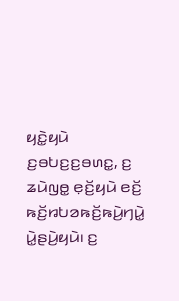ꤟꤢꤧ꤭ꤟꤣꤧ ꤢ꤬ꤋꤝꤢ꤬ꤢ꤬ꤋꤛꤢ꤭, ꤢ꤬ ꤘꤣꤧꤜꤥ꤭ ꤕ꤫ꤢꤩ꤬ꤟꤣꤧ ꤕꤢꤩ꤬ ꤒꤢꤩ꤬ꤙꤝꤤꤒꤢꤩ꤬ꤒꤣꤧ꤬ꤚꤣꤧ꤭ ꤣꤧ꤭ꤔꤣꤧ꤬ꤟꤣꤧ꤯ ꤢ꤬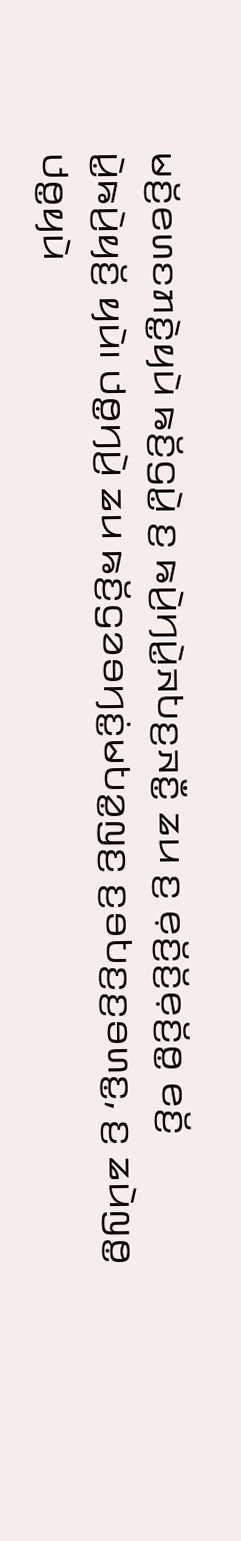ꤗꤢꤩ꤬ꤕꤛꤢꤊꤢꤧ꤭ꤟꤣꤧ ꤒꤢꤩ꤬ꤞꤣꤧ꤭ ꤢ꤬ ꤒꤣꤧ꤬ꤚꤣꤧ꤭ꤏꤝꤢ꤬ꤏꤢꤪ꤭ ꤘꤣ ꤢ꤬ ꤕ꤫ꤢꤩ꤬ꤢꤩ꤬ꤕ꤫ꤢꤩ꤬ꤥ꤭ ꤕꤢꤩ꤬ ꤣꤧ꤭ꤒꤣꤧ꤬ꤟꤢꤩ꤬ ꤟꤣꤧ꤯ ꤓꤥ꤭ꤚꤣꤧ꤬ ꤘꤣ ꤒꤢꤩ꤬ꤞꤤꤋꤚꤢꤦ꤭ꤗꤝꤤ꤭ꤜꤢ꤬ ꤢ꤬ꤋꤝꤢ꤬ꤢ꤬ꤋꤛꤢ꤭, ꤢ꤬ ꤘꤣꤧꤜꤥ꤭ ꤓꤥ꤭ꤟꤣꤧ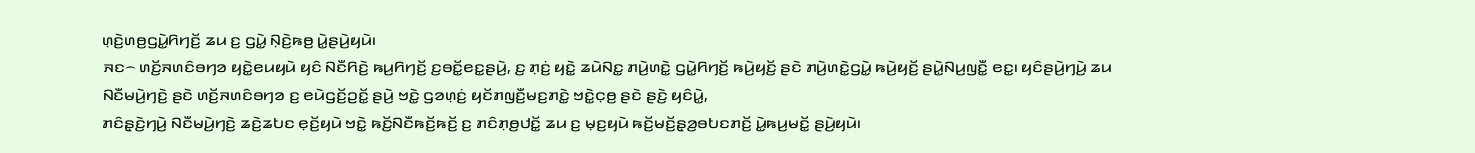ꤛ꤫ꤢꤧ꤬ꤛꤥ꤬ꤞꤣꤧ꤭ꤖꤚꤢꤩ꤬ ꤘꤣ ꤢ꤬ ꤞꤣꤧ꤭ ꤡ꤫ꤢꤧ꤬ꤒꤥ꤬ ꤣꤧ꤭ꤔꤣꤧ꤬ꤟꤣꤧ꤯
ꤏꤢ꤮ ꤛꤢꤩ꤬ꤏꤛꤢꤨꤋꤚꤤ ꤟꤢꤧ꤭ꤕꤣꤟꤣꤧ ꤟꤢꤨ ꤡꤢꤪꤖꤢꤧ꤬ ꤒꤣ꤬ꤖꤚꤢꤩ꤬ ꤢ꤬ꤋꤢꤩ꤭ꤕꤢ꤭ꤔꤣꤧ꤬, ꤢ꤬ ꤊ꤫ꤢꤦ꤬ ꤟꤢꤧ꤭ ꤘꤣꤧꤡꤢ꤭ ꤊꤣꤧ꤬ꤛꤢꤧ꤭ ꤞꤣꤧ꤭ꤖꤚꤢꤩ꤬ ꤒꤣꤧ꤬ꤟꤢꤩ꤬ ꤔꤢꤧ ꤊꤣꤧ꤬ꤛꤢꤧ꤭ꤞꤣꤧ꤭ ꤒꤣꤧ꤬ꤟꤢꤩ꤬ ꤔꤣꤧ꤭ꤡꤣ꤬ꤜꤢꤪ꤭ ꤕꤢ꤭꤯ ꤟꤢꤨꤔꤣꤧ꤬ꤚꤣꤧ꤬ ꤘꤣ ꤡꤢꤪꤗꤣꤧ꤬ꤚꤢꤧ꤬ ꤔꤢꤧ ꤛꤢꤩ꤬ꤏꤛꤢꤨꤋꤚꤤ ꤢ꤬ ꤕꤣꤧꤞꤢꤩ꤬ꤑꤢꤩ꤭ ꤔꤣꤧ꤬ ꤠꤢꤧ꤭ ꤞꤤꤛ꤫ꤢꤦ꤬ ꤟꤢꤩꤊꤜꤢꤪ꤬ꤗꤢ꤬ꤊꤢꤧ꤭ ꤠꤢꤧ꤭ꤍ꤫ꤥ꤬ ꤔꤢꤧ ꤔꤢꤧ꤬ ꤟꤢꤨꤣꤧ꤭,
ꤊꤢꤨꤔ꤫ꤢꤧ꤬ꤚꤣꤧ꤬ ꤡꤢꤪꤗꤣꤧ꤬ꤚꤢꤧ꤬ ꤘꤢꤧ꤬ꤘꤝꤢ ꤕ꤫ꤢꤩ꤬ꤟꤣꤧ ꤠꤢꤧ꤭ ꤒꤢꤩ꤬ꤡꤢꤪꤒꤢꤩ꤬ꤒꤢꤩ꤬ ꤢ꤬ ꤊꤢꤨꤊ꤫ꤥ꤬ꤓꤢꤩ꤭ ꤘꤣ ꤢ꤬ ꤗ꤫ꤢ꤬ꤟꤣꤧ ꤒꤢꤩ꤬ꤗꤢꤩ꤬ꤔ꤫ꤤ꤬ꤋꤝꤢꤊꤢꤩ꤬ ꤣꤧ꤭ꤒꤣ꤬ꤗꤢꤩ꤭ ꤔꤣꤧ꤬ꤟꤣꤧ꤯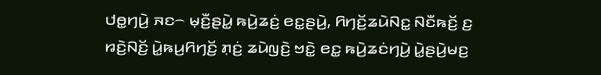ꤓꤥ꤭ꤚꤣꤧ꤬ ꤏꤢ꤮ ꤗ꤫ꤢꤪ꤬ꤔꤣꤧ꤭ ꤒꤣꤧ꤬ꤘꤢꤦ꤬ ꤕꤢ꤭ꤔꤣꤧ꤬, ꤖꤚꤢꤩ꤬ꤘꤣꤧꤡꤢ꤭ ꤡꤢꤪꤒꤢꤩ꤬ ꤢ꤬ ꤙꤢꤧ꤬ꤡꤢꤩ꤬ ꤣꤧ꤭ꤒꤣ꤬ꤖꤚꤢꤩ꤬ ꤊ꤫ꤢꤦ꤬ ꤘꤣꤧꤜꤢꤧ꤬ ꤠꤢꤧ꤭ ꤕꤢ꤭ ꤒꤣꤧ꤬ꤘꤢꤦꤚꤣꤧ꤬ ꤣꤧ꤭ꤔꤣꤧ꤬ꤗꤢ꤬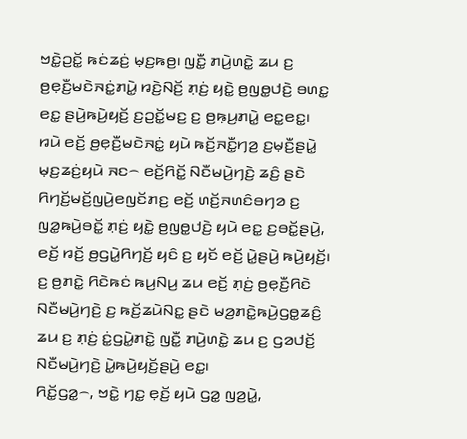ꤠꤢꤧ꤭ꤑꤢꤩ꤭ ꤒꤢꤦꤘꤢꤦ꤬ ꤗ꤫ꤢ꤬ꤒꤥ꤬꤯ ꤜꤢꤪ꤭ ꤊꤣꤧ꤬ꤛꤢꤧ꤭ ꤘꤣ ꤢ꤬ ꤥ꤬ꤕ꤫ꤢꤪ꤬ꤗꤢꤧꤏꤢꤦ꤭ꤊꤣꤧ꤭ ꤙꤢꤧ꤬ꤡꤢꤩ꤬ ꤊ꤫ꤢꤦ꤬ ꤟꤢꤧ꤭ ꤥ꤬ꤜꤥ꤭ꤓꤢꤧ꤬ ꤋꤛꤢ꤭ ꤕꤢ꤭ ꤔꤣꤧ꤬ꤒꤣꤧ꤬ꤟꤢꤩ꤬ ꤢ꤬ꤑꤢꤩ꤭ꤗꤢ꤬ ꤢ꤬ ꤥ꤬ꤒ꤫ꤣ꤬ꤊꤣꤧ꤭ ꤕꤢ꤭ꤕꤢ꤭꤯
ꤙꤣꤧ ꤕꤢꤩ꤬ ꤥ꤬ꤕ꤫ꤢꤪ꤬ꤗꤢꤧꤏꤢꤦ꤭ ꤟꤣꤧ ꤒꤢꤩ꤬ꤏꤢꤪ꤭ꤚꤤ꤬ ꤢ꤬ꤗ꤫ꤢꤪ꤬ꤔꤣꤧ꤭ ꤗ꤫ꤢ꤬ꤘꤢꤦ꤬ꤟꤣꤧ ꤏꤢ꤮ ꤕꤢꤩ꤬ꤖꤢꤩ꤭ ꤡꤢꤪꤗꤣꤧ꤬ꤚꤢꤧ꤬ ꤘꤢꤨ꤬ ꤔꤢꤧ ꤖꤚꤢꤩ꤬ꤗꤢꤩ꤬ꤜꤣꤧ꤬ꤕꤜꤢꤩꤊꤢ꤬ ꤕꤢꤩ꤬ ꤛꤢꤩ꤬ꤏꤛꤢꤨꤋꤚꤤ ꤢ꤬ ꤜꤤ꤭ꤒꤣꤧ꤬ꤋꤢꤩ꤭ ꤊ꤫ꤢꤦ꤬ ꤟꤢꤧ꤭ ꤥ꤬ꤜꤥ꤭ꤓꤢꤧ꤬ ꤟꤣꤧ ꤕꤢ꤭ ꤢ꤬ꤋꤢꤩ꤭ꤔꤣꤧ꤬, ꤕꤢꤩ꤬ ꤙꤢꤩ꤬ ꤥ꤬ꤞꤣꤧ꤭ꤖꤚꤢꤩ꤬ ꤟꤢꤨ ꤢ꤬ ꤟꤢꤩ ꤕꤢꤩ꤬ ꤣꤧ꤭ꤔꤣꤧ꤬ ꤒꤣꤧ꤬ꤟꤢꤩ꤬꤯
ꤢ꤬ ꤥ꤬ꤊꤢꤧ꤭ ꤖꤢꤧꤒꤢꤦ ꤒꤣ꤬ꤡꤣ꤬ ꤘꤣ ꤕꤢꤩ꤬ ꤊ꤫ꤢꤦ꤬ ꤥ꤬ꤕ꤫ꤢꤪ꤬ꤖꤢꤧ ꤡꤢꤪꤗꤣꤧ꤬ꤚꤢꤧ꤬ ꤢ꤬ ꤒꤢꤩ꤬ꤘꤣꤧꤡꤢ꤭ ꤔꤢꤧ ꤗꤤ꤬ꤊꤢꤧ꤭ꤒꤣꤧ꤬ꤞꤥ꤭ꤘꤢꤨ꤬ ꤘꤣ ꤢ꤬ ꤊ꤫ꤢꤦ꤬ ꤢꤦ꤭ꤞꤣꤧ꤭ꤊꤢꤧ꤭ ꤜꤢꤪ꤭ ꤊꤣꤧ꤬ꤛꤢꤧ꤭ ꤘꤣ ꤢ꤬ ꤞꤤꤓꤢꤩ꤬ ꤡꤢꤪꤗꤣꤧ꤬ꤚꤢꤧ꤬ ꤣꤧ꤭ꤒꤣꤧ꤬ꤟꤢꤩ꤬ꤔꤣꤧ꤬ ꤕꤢ꤭꤯
ꤖꤢꤩ꤭ꤞꤤ꤭꤮, ꤠꤢꤧ꤭ ꤚꤢ꤭ ꤕ꤫ꤢꤩ꤬ ꤟꤣꤧ ꤞꤤ꤭ ꤜꤤ꤬ꤣꤧ꤭,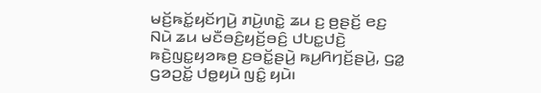ꤗꤢꤩ꤬ꤒꤢꤩ꤭ꤟꤢꤩꤚꤣꤧ꤬ ꤊꤣꤧ꤬ꤛꤢꤧ꤭ ꤘꤣ ꤢ꤬ ꤥ꤬ꤔꤢꤩ꤬ ꤕꤢ꤬ ꤡꤣꤧ ꤘꤣ ꤗꤢꤪꤋꤢꤨ꤬ꤟꤢꤩ꤬ꤋꤢꤨ꤬ ꤓꤝꤢ꤭ꤓꤢꤧ꤬ ꤒꤢꤧ꤬ꤜꤢ꤭ꤟꤤꤒꤥ꤬ ꤢ꤬ꤋꤢꤩ꤭ꤔꤣꤧ꤬ ꤒꤣ꤬ꤖꤚꤢꤩ꤬ꤔꤣꤧ꤬, ꤞꤤ꤭ ꤞꤤꤑꤢꤩ꤭ ꤓꤥ꤭ꤟꤣꤧ ꤜꤢꤨ꤭ ꤟꤣꤧ꤯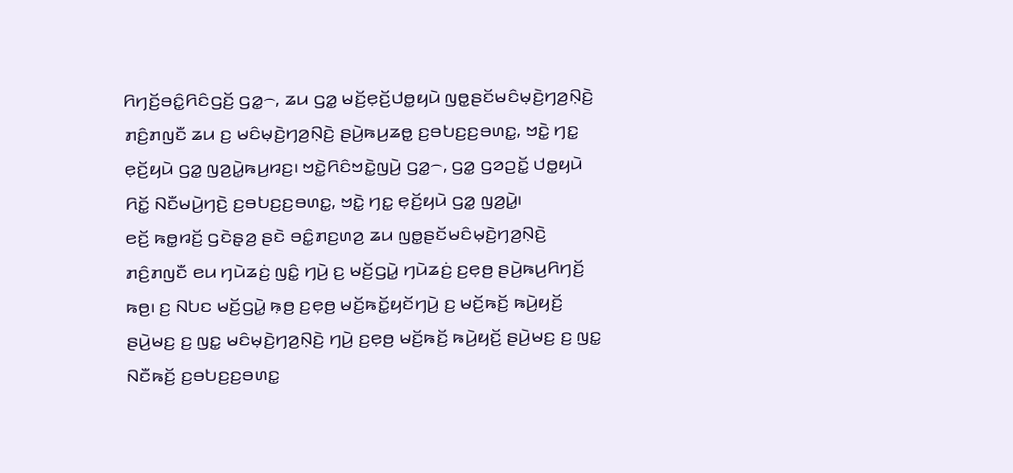ꤖꤚꤢꤩ꤬ꤋꤢꤨ꤭ꤖꤢꤨꤞꤢꤩ꤬ ꤞꤤ꤭꤮, ꤘꤣ ꤞꤤ꤭ ꤗꤢꤩ꤬ꤕ꤫ꤢꤩ꤬ꤓꤥ꤭ꤟꤣꤧ ꤜꤥ꤭ꤔꤢꤩꤗꤢꤨꤗ꤫ꤢꤧ꤬ꤚꤤ꤬ꤡ꤫ꤢꤧ꤬ ꤊꤢꤨ꤬ꤊꤜꤢꤪ ꤘꤣ ꤢ꤬ ꤗꤢꤨꤗ꤫ꤢꤧ꤬ꤚꤤ꤬ꤡ꤫ꤢꤧ꤬ ꤔꤣꤧ꤬ꤒꤣ꤬ꤘꤥ꤭ ꤢ꤬ꤋꤝꤢ꤬ꤢ꤬ꤋꤛꤢ꤭, ꤠꤢꤧ꤭ ꤚꤢ꤭ ꤕ꤫ꤢꤩ꤬ꤟꤣꤧ ꤞꤤ꤭ ꤜꤤ꤬ꤣꤧ꤭ꤒꤣ꤬ꤙꤢ꤬꤯ ꤠꤢꤧ꤭ꤖꤢꤨꤠꤢꤧ꤭ꤜꤣꤧ꤬ ꤞꤤ꤭꤮, ꤞꤤ꤭ ꤞꤤꤑꤢꤩ꤭ ꤓꤥ꤭ꤟꤣꤧ ꤖꤢꤩ꤭ ꤡꤢꤪꤗꤣꤧ꤬ꤚꤢꤧ꤬ ꤢ꤬ꤋꤝꤢ꤬ꤢ꤬ꤋꤛꤢ꤭, ꤠꤢꤧ꤭ ꤚꤢ꤭ ꤕ꤫ꤢꤩ꤬ꤟꤣꤧ ꤞꤤ꤭ ꤜꤤ꤬ꤣꤧ꤭꤯
ꤕꤢꤩ꤬ ꤒꤥ꤭ꤙꤢꤩ꤬ ꤞꤢꤧꤔ꤫ꤤ꤬ ꤔꤢꤧ ꤋꤢꤨ꤭ꤊꤢ꤬ꤛꤤ꤬ ꤘꤣ ꤜꤥ꤭ꤔꤢꤩꤗꤢꤨꤗ꤫ꤢꤧ꤬ꤚꤤ꤬ꤡ꤫ꤢꤧ꤬ ꤊꤢꤨ꤬ꤊꤜꤢꤪ ꤕꤣ ꤚꤣꤧꤘꤢꤦ꤬ ꤜꤢꤨ꤭ ꤚꤣꤧ꤬ ꤢ꤬ ꤗꤢꤩ꤬ꤞꤣꤧ꤭ ꤚꤣꤧꤘꤢꤦ꤬ ꤢ꤬ꤕ꤫ꤥ꤬ ꤔꤣꤧ꤬ꤒꤣ꤬ꤖꤚꤢꤩ꤬ ꤒꤥ꤬꤯ ꤢ꤬ ꤡꤝꤢ ꤗꤢꤩ꤬ꤞꤣꤧ꤭ ꤒ꤫ꤥ꤬ ꤢ꤬ꤕ꤫ꤥ꤬ ꤗꤢꤩ꤬ꤒꤢꤩ꤭ꤟꤢꤩꤚꤣꤧ꤬ ꤢ꤬ ꤗꤢꤩ꤬ꤒꤢꤩ꤬ ꤒꤣꤧ꤬ꤟꤢꤩ꤬ ꤔꤣꤧ꤬ꤗꤢ꤬ ꤢ꤬ ꤜꤢ꤭ ꤗꤢꤨꤗ꤫ꤢꤧ꤬ꤚꤤ꤬ꤡ꤫ꤢꤧ꤬ ꤚꤣꤧ꤬ ꤢ꤬ꤕ꤫ꤥ꤬ ꤗꤢꤩ꤬ꤒꤢꤩ꤬ ꤒꤣꤧ꤬ꤟꤢꤩ꤬ ꤔꤣꤧ꤬ꤗꤢ꤬ ꤢ꤬ ꤜꤢ꤭ ꤡꤢꤪꤒꤢꤩ꤬ ꤢ꤬ꤋꤝꤢ꤬ꤢ꤬ꤋꤛꤢ꤭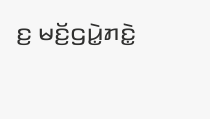ꤢ꤬ ꤗꤢꤩ꤬ꤞꤣꤧ꤭ꤊꤢꤧ꤭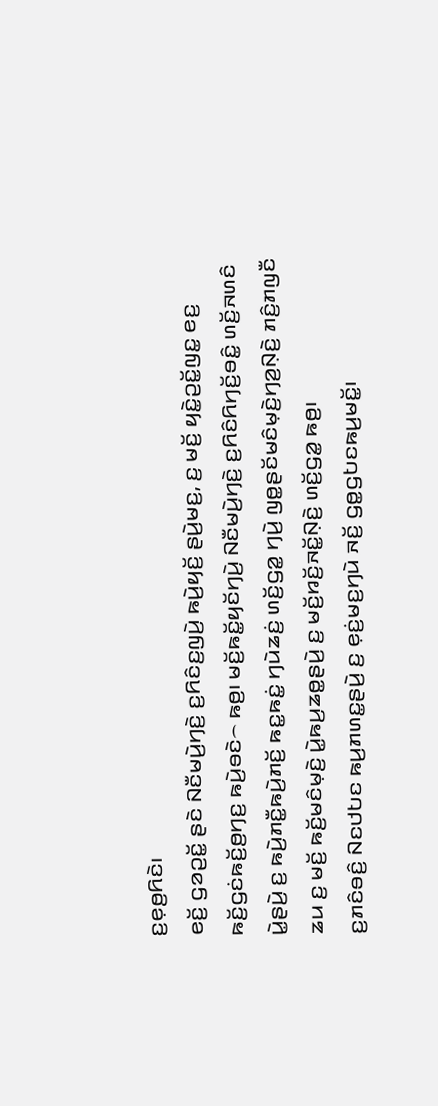ꤢ꤬ꤕ꤫ꤥ꤬ꤖꤢꤧ꤯
ꤕꤢꤩ꤬ ꤞꤤꤑꤢꤩ꤭ ꤔꤢꤧ ꤡꤢꤪꤗꤣꤧ꤬ꤚꤢꤧ꤬ ꤢ꤬ꤖꤢꤨꤢ꤬ꤜꤣꤧ꤬ ꤒꤣꤧ꤬ꤟꤢꤩ꤬ ꤔꤣꤧ꤬ꤗꤢ꤬, ꤢ꤬ ꤗꤢꤩ꤬ ꤟꤢꤧ꤭ꤑꤢꤩ꤭ꤜꤢ꤭ ꤕꤢ꤬ ꤒꤢꤩ꤬ꤞꤢꤦꤒꤢꤩ꤬ꤥ꤬ꤚꤢ꤬ ꤒꤣꤧ꤬ꤋꤢꤧ꤮ ꤒꤥ꤬꤯ ꤗꤢꤩ꤬ꤒꤢꤩ꤭ꤟꤢꤩꤚꤣꤧ꤬ ꤡꤢꤪꤗꤣꤧ꤬ꤚꤢꤧ꤬ ꤢ꤬ꤖꤢꤨꤖꤚꤢꤩ꤬ꤋꤢꤨ꤭ ꤛꤢꤩ꤬ꤏꤛꤢꤨ ꤣꤧ꤭ꤔꤣꤧ꤬ ꤢ꤬ ꤒꤣꤧ꤬ꤊꤢꤪ꤭ꤒꤣꤧ꤬ꤊꤢꤩ꤬ ꤒꤢ꤭ꤒꤢꤦ꤭ ꤚꤣꤧꤘꤢꤦ꤬ ꤛꤢꤩ꤬ꤞꤤ꤭ ꤚꤣꤧ꤬ ꤜꤥ꤭ꤔꤢꤩꤗꤢꤨꤗ꤫ꤢꤧ꤬ꤚꤤ꤬ꤡ꤫ꤢꤧ꤬ ꤊꤢꤨ꤬ꤊꤜꤢꤪ ꤘꤣ ꤢ꤬ ꤗꤢꤩ꤬ ꤒꤢꤩ꤬ꤗꤢꤨꤗ꤫ꤢꤧ꤬ ꤣꤧ꤭ꤒꤣ꤬ꤘꤥ꤭ꤔꤣꤧ꤬ ꤢ꤬ ꤗꤢꤩ꤬ꤙꤢꤩ꤬ꤏꤢꤩ꤭ꤡ꤫ꤢꤧ꤬ ꤛꤢꤩ꤬ꤞꤤ꤭ ꤒꤥ꤬꤯
ꤢ꤬ꤊꤢꤨꤋꤢꤨ꤬ ꤡꤢꤓꤝꤢ ꤒꤣ꤬ꤊꤛꤢ꤭ꤔꤣꤧ꤬ ꤢ꤬ ꤕ꤫ꤢꤦ꤬ꤗꤢ꤬ꤚꤣꤧ ꤏꤢꤩ꤬ ꤞꤥ꤭ꤞꤝꤢꤒꤣ꤬ꤗꤢꤩ꤭꤯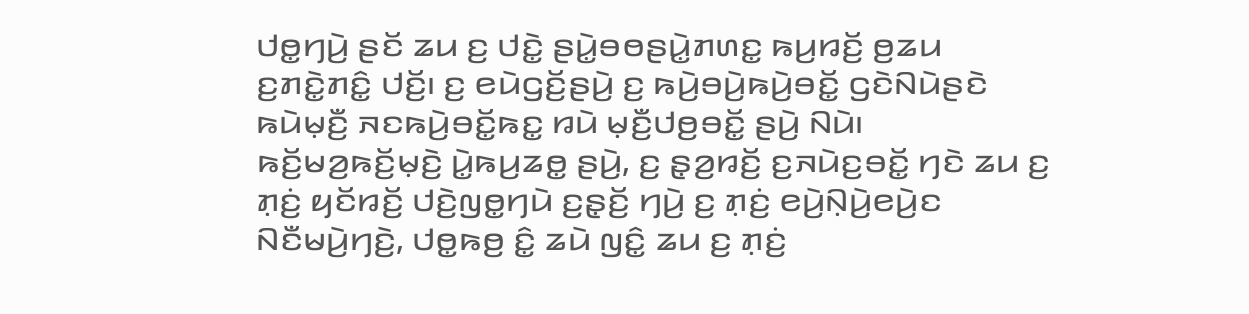ꤓꤥ꤭ꤚꤣꤧ꤬ ꤔꤢꤩ ꤘꤣ ꤢ꤬ ꤓꤢꤧ꤭ ꤔꤣꤧ꤭ꤋꤥꤔꤣꤧ꤭ꤊꤛꤢ꤭ ꤒꤣ꤬ꤙꤢꤩ꤬ ꤥ꤬ꤘꤣ ꤢ꤬ꤊꤢꤧ꤭ꤊꤢꤨ꤭ ꤓꤢꤩ꤬꤯ ꤢ꤬ ꤕꤣꤧꤞꤢꤩ꤬ꤔꤣꤧ꤬ ꤢ꤬ ꤒꤣꤧ꤬ꤋꤣꤧ꤬ꤒꤣꤧ꤬ꤋꤢꤩ꤭ ꤞꤢꤧꤡꤣꤧꤔꤢꤧ ꤒꤣꤧꤗ꤫ꤢꤪ꤬ ꤏꤢꤒꤣꤧ꤬ꤋꤢꤩ꤭ꤒꤢ꤭ ꤙꤣꤧ ꤗ꤫ꤢꤪ꤬ꤓꤥ꤬ꤋꤢꤩ꤭ ꤔꤣꤧ꤬ ꤡꤣꤧ꤯
ꤒꤢꤩ꤬ꤗꤤ꤬ꤒꤢꤩ꤬ꤗ꤫ꤢꤧ꤬ ꤣꤧ꤭ꤒꤣ꤬ꤘꤥ꤭ ꤔꤣꤧ꤬, ꤢ꤬ ꤔ꤫ꤤ꤬ꤙꤢꤩ꤬ ꤢ꤬ꤏꤣꤧꤢ꤬ꤋꤢꤩ꤭ ꤚꤢꤧ ꤘꤣ ꤢ꤬ ꤊ꤫ꤢꤦ꤬ ꤟꤢꤩꤙꤢꤩ꤬ ꤓꤢꤧ꤬ꤜꤥ꤭ꤚꤣꤧ ꤢ꤬ꤔ꤫ꤢꤩ꤬ ꤚꤣꤧ꤬ ꤢ꤬ ꤊ꤫ꤢꤦ꤬ ꤕꤣꤧ꤬ꤡ꤫ꤣꤧ꤬ꤕꤣꤧ꤬ꤢ ꤡꤢꤪꤗꤣꤧ꤬ꤚꤢꤧ꤬, ꤓꤥ꤭ꤒꤥ꤬ ꤢꤨ꤭ ꤘꤣꤧ ꤜꤢꤨ꤭ ꤘꤣ ꤢ꤬ ꤊ꤫ꤢꤦ꤬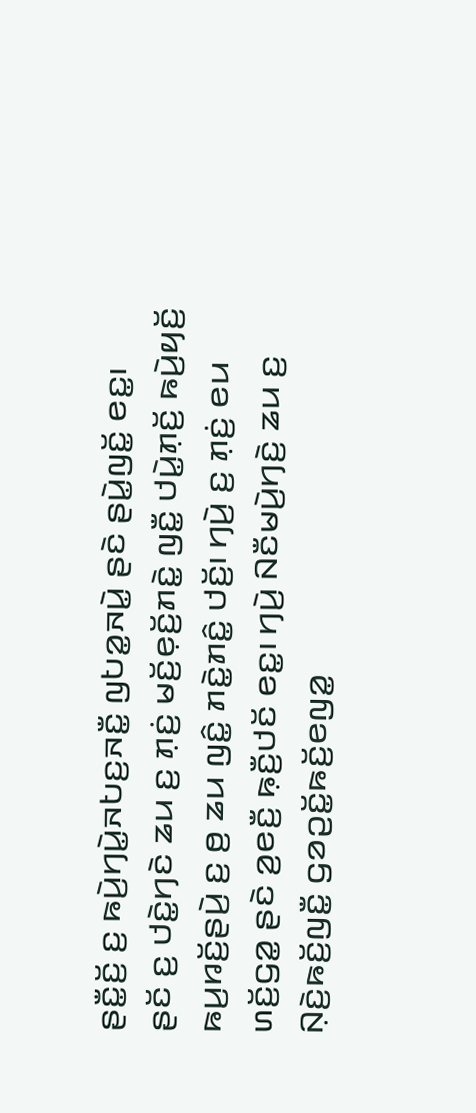ꤔꤢꤪ꤭ꤢꤩ꤬ ꤢ꤬ ꤒꤣꤧ꤬ꤚꤣꤧ꤭ꤏꤝꤢ꤬ꤏꤢꤪ꤭ ꤜꤝꤤ꤭ꤏꤣꤧ꤭ ꤔꤢꤧ ꤔꤣꤧ꤭ꤜꤢꤩ꤭ ꤕꤢ꤭꤯
ꤔꤢꤩ ꤢ꤬ ꤓꤢꤧ꤭ꤚꤢꤧ ꤘꤣ ꤢ꤬ ꤊ꤫ꤢꤦ꤬ ꤗꤢꤩ꤬ꤕ꤫ꤢꤩ꤬ꤊꤢꤧ꤭ ꤜꤢꤪ꤭ ꤓꤣꤧ꤭ꤊ꤫ꤢꤩ꤬ ꤒꤣꤧ꤬ꤟꤢꤩ꤬ ꤒꤣ꤬ꤙꤢꤩ꤬ꤔꤣꤧ꤬ ꤢ꤬ ꤥ꤬ ꤘꤣ ꤜꤢꤨ꤭ ꤊꤢꤧ꤭ꤊꤢꤨ꤭ ꤓꤢꤩ꤬꤯ ꤚꤣꤧ꤬ ꤢ꤬ ꤊ꤫ꤢꤦ꤬ ꤕꤣ ꤛꤢꤩ꤬ꤞꤤ꤭ ꤔꤢꤧ ꤤ꤬ꤕꤢꤪ꤬ ꤒ꤫ꤢꤪ꤬ꤓꤢꤩ ꤕꤢ꤭꤯ ꤚꤣꤧ꤬ ꤡꤢꤪꤗꤣꤧ꤬ꤚꤢꤧ꤬ ꤘꤣ ꤢ꤬ ꤡ꤫ꤢꤧ꤬ꤒꤢꤩ꤬ꤜꤢꤪ꤭ ꤞꤤꤑꤢꤩ꤭ꤒꤢꤩ꤬ꤕꤜꤤ꤭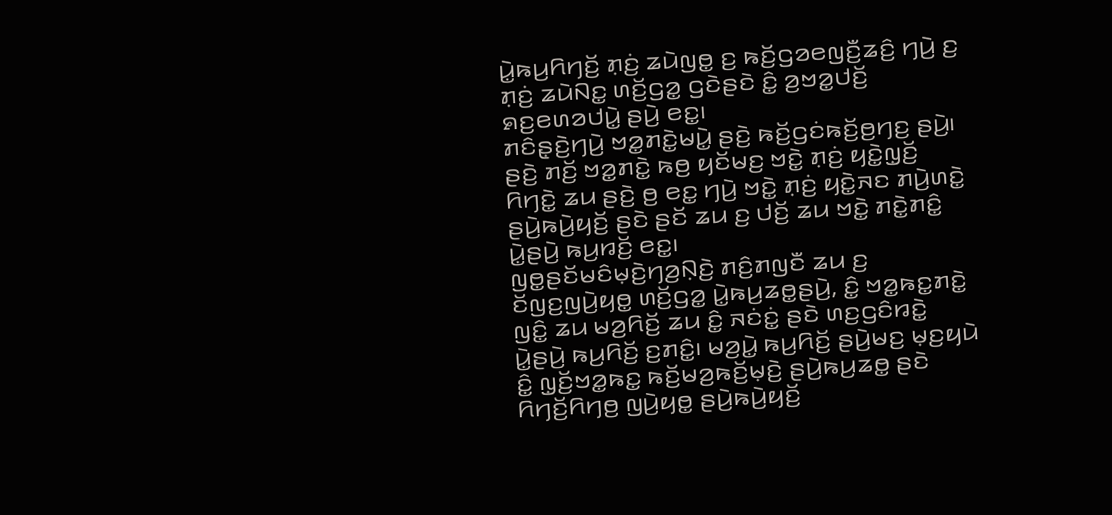ꤣꤧ꤭ꤒꤣ꤬ꤖꤚꤢꤩ꤬ ꤊ꤫ꤢꤦ꤬ ꤘꤣꤧꤜꤥ꤭ ꤢ꤬ ꤒꤢꤩ꤬ꤞꤤꤕꤜꤢꤪ꤬ꤘꤢꤨ꤬ ꤚꤣꤧ꤬ ꤢ꤬ ꤊ꤫ꤢꤦ꤬ ꤘꤣꤧꤡꤢ꤭ ꤛꤢꤩ꤬ꤞꤤ꤭ ꤞꤢꤧꤔꤢꤧ ꤢꤨ꤭ ꤤ꤬ꤠꤤ꤭ꤓꤢꤩ꤬ ꤎꤢ꤬ꤕꤛꤤꤓꤣꤧ꤭ ꤔꤣꤧ꤬ ꤕꤢ꤭꤯
ꤊꤢꤨꤔ꤫ꤢꤧ꤬ꤚꤣꤧ꤬ ꤠꤤ꤭ꤊꤢꤧ꤭ꤗꤣꤧ꤭ ꤔꤢꤧ꤬ ꤒꤢꤩ꤬ꤞꤢꤦꤒꤢꤩ꤬ꤥ꤬ꤚꤢ꤬ ꤔꤣꤧ꤬꤯ ꤔꤢꤧ꤬ ꤊꤢꤩ꤬ ꤠꤤ꤭ꤊꤢꤧ꤭ ꤒꤥ꤬ ꤟꤢꤩꤗꤢ꤬ ꤠꤢꤧ꤭ ꤊ꤫ꤢꤦ꤬ ꤟꤢꤧ꤭ꤜ꤫ꤢꤩ꤬ ꤖꤚꤢꤧ꤭ ꤘꤣ ꤔꤢꤧ꤬ ꤥ꤬ ꤕꤢ꤭ ꤚꤣꤧ꤬ ꤠꤢꤧ꤭ ꤊ꤫ꤢꤦ꤬ ꤟꤢꤧ꤭ꤏꤢ ꤊꤣꤧ꤬ꤛꤢꤧ꤭ ꤔꤣꤧ꤬ꤒꤣꤧ꤬ꤟꤢꤩ꤬ ꤔꤢꤧ ꤔꤢꤩ ꤘꤣ ꤢ꤬ ꤓꤢꤩ꤬ ꤘꤣ ꤠꤢꤧ꤭ ꤊꤢꤧ꤭ꤊꤢꤨ꤭ ꤣꤧ꤭ꤔꤣꤧ꤬ ꤒꤣ꤬ꤙꤢꤩ꤬ ꤕꤢ꤭꤯
ꤜꤥ꤭ꤔꤢꤩꤗꤢꤨꤗ꤫ꤢꤧ꤬ꤚꤤ꤬ꤡ꤫ꤢꤧ꤬ ꤊꤢꤨ꤬ꤊꤜꤢꤪ ꤘꤣ ꤢ꤬ ꤢꤩꤜꤢ꤬ꤜꤣꤧ꤬ꤟꤥ꤭ ꤛꤢꤩ꤬ꤞꤤ꤭ ꤣꤧ꤭ꤒꤣ꤬ꤘꤥ꤭ꤔꤣꤧ꤬, ꤢꤨ꤭ ꤠꤤ꤭ꤒꤢ꤭ꤊꤢꤧ꤭ ꤜꤢꤨ꤭ ꤘꤣ ꤗꤤ꤬ꤖꤢꤩ꤬ ꤘꤣ ꤢꤨ꤭ ꤏꤢꤦꤢꤦ꤭ ꤔꤢꤧ ꤛꤢ꤬ꤞꤢꤨꤙꤢꤧ꤭ ꤣꤧ꤭ꤔꤣꤧ꤬ ꤒꤣ꤬ꤖꤢꤩ꤬ ꤢ꤬ꤊꤢꤨ꤭꤯ ꤗꤤ꤬ꤣꤧ꤭ ꤒꤣ꤬ꤖꤢꤩ꤬ ꤔꤣꤧ꤬ꤗꤢ꤬ ꤗ꤫ꤢ꤬ꤟꤣꤧ ꤢꤨ꤭ ꤜ꤫ꤢꤩ꤬ꤠꤤ꤭ꤒꤢ꤭ ꤒꤢꤩ꤬ꤗꤤ꤬ꤒꤢꤩ꤬ꤗ꤫ꤢꤧ꤬ ꤔꤣꤧ꤬ꤒꤣ꤬ꤘꤥ꤭ ꤔꤢꤧ ꤖꤚꤢꤩ꤬ꤖꤚꤥ꤬ ꤜꤣꤧ꤬ꤟꤥ꤭ ꤔꤣꤧ꤬ꤒꤣꤧ꤬ꤟꤢꤩ꤬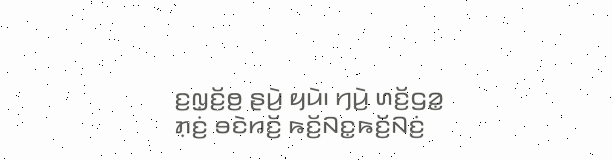ꤢ꤬ꤜ꤫ꤢꤩ꤬ꤥ꤬ ꤔꤣꤧ꤬ ꤟꤣꤧ꤯ ꤚꤣꤧ꤬ ꤛꤢꤩ꤬ꤞꤤ꤭ ꤊ꤫ꤢꤦ꤬ ꤋꤢꤧꤙꤢꤩ꤬ ꤒꤢꤩ꤬ꤡꤢ꤭ꤒꤢꤩ꤬ꤡꤢꤦ꤬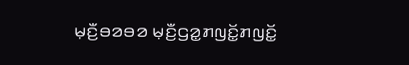ꤗ꤫ꤢꤪ꤬ꤋꤤꤋꤤ ꤗ꤫ꤢꤪ꤬ꤞꤤ꤭ꤊꤜꤢꤩ꤭ꤊꤜꤢꤩ꤭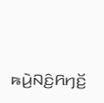ꤒꤣꤧ꤬ꤡꤢꤨ꤬ꤖꤚꤢꤩ꤬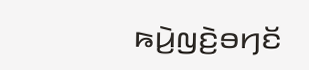ꤒꤣꤧ꤬ꤜꤢꤧ꤬ꤋꤚꤢꤩ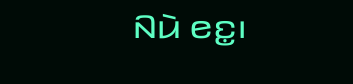ꤡꤣꤧ ꤕꤢ꤭꤯